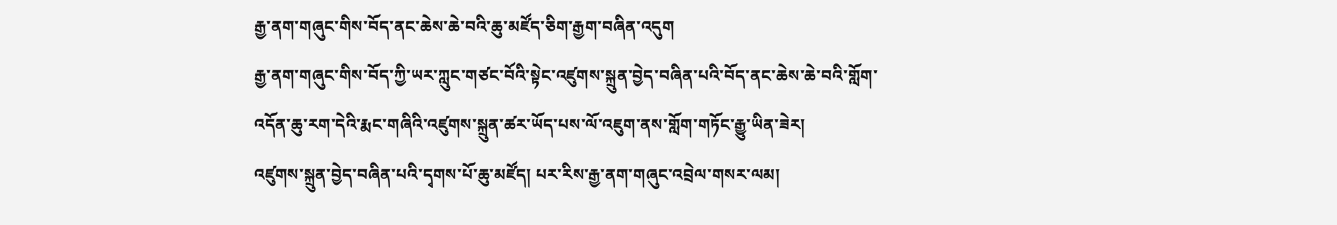རྒྱ་ནག་གཞུང་གིས་བོད་ནང་ཆེས་ཆེ་བའི་ཆུ་མཛོད་ཅིག་རྒྱག་བཞིན་འདུག
རྒྱ་ནག་གཞུང་གིས་བོད་ཀྱི་ཡར་ཀླུང་གཙང་བོའི་སྟེང་འཛུགས་སྐྲུན་བྱེད་བཞིན་པའི་བོད་ནང་ཆེས་ཆེ་བའི་གློག་འདོན་ཆུ་རག་དེའི་རྨང་གཞིའི་འཛུགས་སྐྲུན་ཚར་ཡོད་པས་ལོ་འཇུག་ནས་གློག་གཏོང་རྒྱུ་ཡིན་ཟེར།
འཛུགས་སྐྲུན་བྱེད་བཞིན་པའི་དྭགས་པོ་ཆུ་མཛོད། པར་རིས་རྒྱ་ནག་གཞུང་འབྲེལ་གསར་ལམ།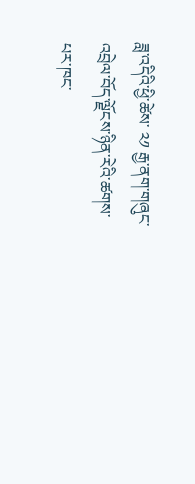ཟླ་འདིའི་ཕྱི་ཚེས་ ༢༡ རྒྱ་ནག་གཞུང་འབྲེལ་བོད་ལྗོངས་ཉིན་རེའི་ཚགས་པར་ཁང་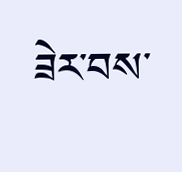ཟེར་བས་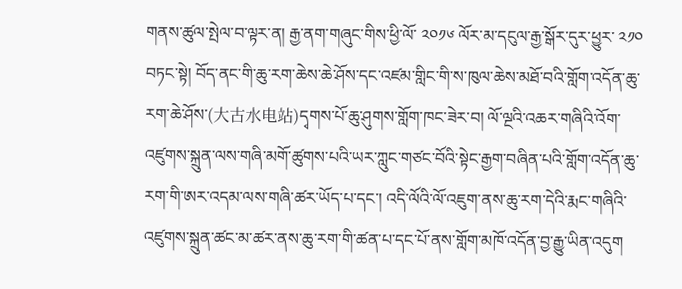གནས་ཚུལ་སྤེལ་བ་ལྟར་ན། རྒྱ་ནག་གཞུང་གིས་ཕྱི་ལོ་ ༢༠༡༦ ལོར་མ་དངུལ་རྒྱ་སྒོར་དུར་ཕྱུར་ ༢༡༠ བཏང་སྟེ། བོད་ནང་གི་ཆུ་རག་ཆེས་ཆེ་ཤོས་དང་འཛམ་གླིང་གི་ས་ཁུལ་ཆེས་མཐོ་བའི་གློག་འདོན་ཆུ་རག་ཆེ་ཤོས་(大古水电站)དྭགས་པོ་ཆུ་ཤུགས་གློག་ཁང་ཟེར་བ། ལོ་ལྔའི་འཆར་གཞིའི་འོག་འཛུགས་སྐྲུན་ལས་གཞི་མགོ་ཚུགས་པའི་ཡར་ཀླུང་གཙང་བོའི་སྟེང་རྒྱག་བཞིན་པའི་གློག་འདོན་ཆུ་རག་གི་ཨར་འདམ་ལས་གཞི་ཚར་ཡོད་པ་དང་། འདི་ལོའི་ལོ་འཇུག་ནས་ཆུ་རག་དེའི་རྨང་གཞིའི་འཛུགས་སྐྲུན་ཚང་མ་ཚར་ནས་ཆུ་རག་གི་ཚན་པ་དང་པོ་ནས་གློག་མཁོ་འདོན་བྱ་རྒྱུ་ཡིན་འདུག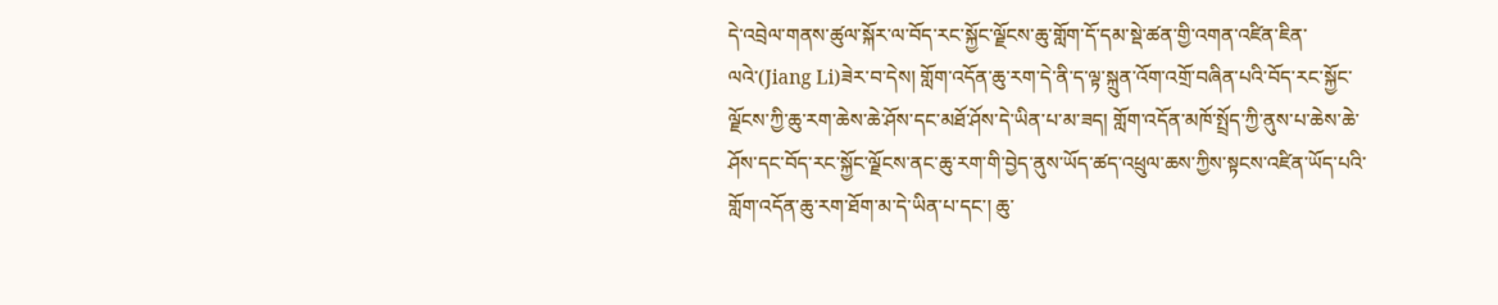དེ་འབྲེལ་གནས་ཚུལ་སྐོར་ལ་བོད་རང་སྐྱོང་ལྗོངས་ཆུ་གློག་དོ་དམ་སྡེ་ཚན་གྱི་འགན་འཛིན་ཇིན་ལའེ་(Jiang Li)ཟེར་བ་དེས། གློག་འདོན་ཆུ་རག་དེ་ནི་ད་ལྟ་སྐྲུན་འོག་འགྲོ་བཞིན་པའི་བོད་རང་སྐྱོང་ལྗོངས་ཀྱི་ཆུ་རག་ཆེས་ཆེ་ཤོས་དང་མཐོ་ཤོས་དེ་ཡིན་པ་མ་ཟད། གློག་འདོན་མཁོ་སྤྲོད་ཀྱི་ནུས་པ་ཆེས་ཆེ་ཤོས་དང་བོད་རང་སྐྱོང་ལྗོངས་ནང་ཆུ་རག་གི་བྱེད་ནུས་ཡོད་ཚད་འཕྲུལ་ཆས་ཀྱིས་སྟངས་འཛིན་ཡོད་པའི་གློག་འདོན་ཆུ་རག་ཐོག་མ་དེ་ཡིན་པ་དང་། ཆུ་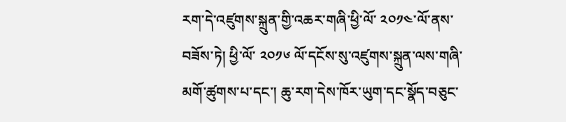རག་དེ་འཛུགས་སྐྲུན་གྱི་འཆར་གཞི་ཕྱི་ལོ་ ༢༠༡༤་ལོ་ནས་བཟོས་ཏེ། ཕྱི་ལོ་ ༢༠༡༦ ལོ་དངོས་སུ་འཛུགས་སྐྲུན་ལས་གཞི་མགོ་ཚུགས་པ་དང་། ཆུ་རག་དེས་ཁོར་ཡུག་དང་སྣོད་བཅུང་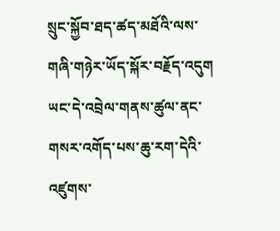སྲུང་སྐྱོབ་ཐད་ཚད་མཐོའི་ལས་གཞི་གཉེར་ཡོད་སྐོར་བརྗོད་འདུག
ཡང་དེ་འབྲེལ་གནས་ཚུལ་ནང་གསར་འགོད་པས་ཆུ་རག་དེའི་འཛུགས་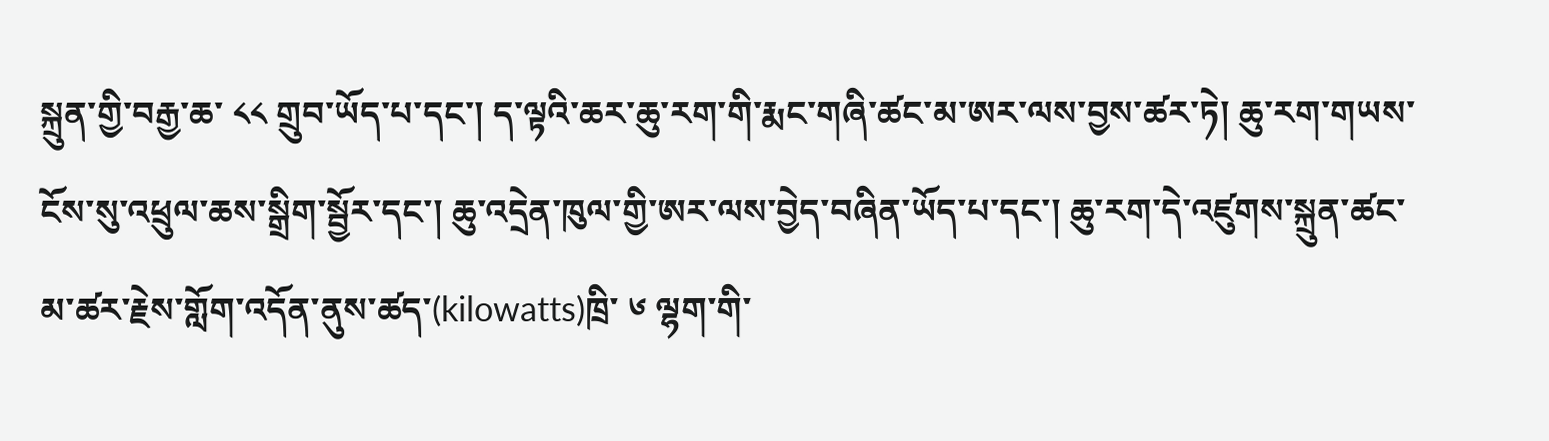སྐྲུན་གྱི་བརྒྱ་ཆ་ ༨༨ གྲུབ་ཡོད་པ་དང་། ད་ལྟའི་ཆར་ཆུ་རག་གི་རྨང་གཞི་ཚང་མ་ཨར་ལས་བྱས་ཚར་ཏེ། ཆུ་རག་གཡས་ངོས་སུ་འཕྲུལ་ཆས་སྒྲིག་སྦྱོར་དང་། ཆུ་འདྲེན་ཁུལ་གྱི་ཨར་ལས་བྱེད་བཞིན་ཡོད་པ་དང་། ཆུ་རག་དེ་འཛུགས་སྐྲུན་ཚང་མ་ཚར་རྗེས་གློག་འདོན་ནུས་ཚད་(kilowatts)ཁྲི་ ༦ ལྷག་གི་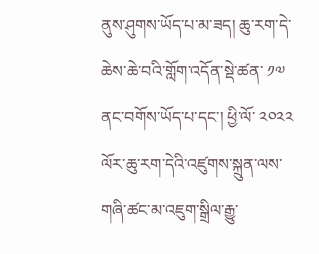ནུས་ཤུགས་ཡོད་པ་མ་ཟད། ཆུ་རག་དེ་ཆེས་ཆེ་བའི་གློག་འདོན་སྡེ་ཚན་ ༡༧ ནང་བགོས་ཡོད་པ་དང་། ཕྱི་ལོ་ ༢༠༢༢ ལོར་ཆུ་རག་དེའི་འཛུགས་སྐྲུན་ལས་གཞི་ཚང་མ་འཇུག་སྒྲིལ་རྒྱུ་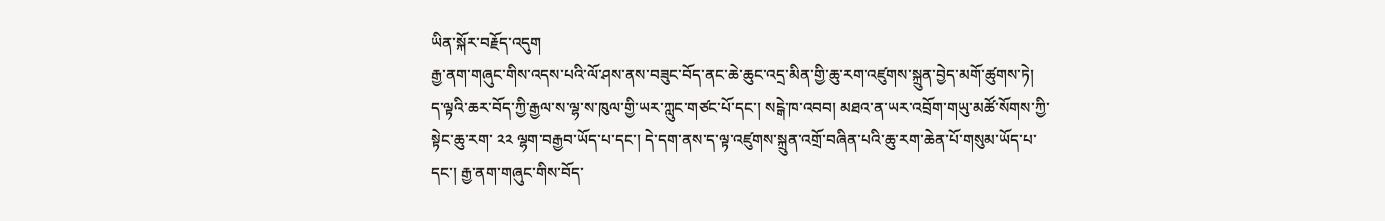ཡིན་སྐོར་བརྗོད་འདུག
རྒྱ་ནག་གཞུང་གིས་འདས་པའི་ལོ་ཤས་ནས་བཟུང་བོད་ནང་ཆེ་ཆུང་འདྲ་མིན་གྱི་ཆུ་རག་འཛུགས་སྐྲུན་བྱེད་མགོ་ཚུགས་ཏེ། ད་ལྟའི་ཆར་བོད་ཀྱི་རྒྱལ་ས་ལྷ་ས་ཁུལ་གྱི་ཡར་ཀླུང་གཙང་པོ་དང་། སངྒེ་ཁ་འབབ། མཐའ་ན་ཡར་འབྲོག་གཡུ་མཚོ་སོགས་ཀྱི་སྟེང་ཆུ་རག་ ༢༢ ལྷག་བརྒྱབ་ཡོད་པ་དང་། དེ་དག་ནས་ད་ལྟ་འཛུགས་སྐྲུན་འགྲོ་བཞིན་པའི་ཆུ་རག་ཆེན་པོ་གསུམ་ཡོད་པ་དང་། རྒྱ་ནག་གཞུང་གིས་བོད་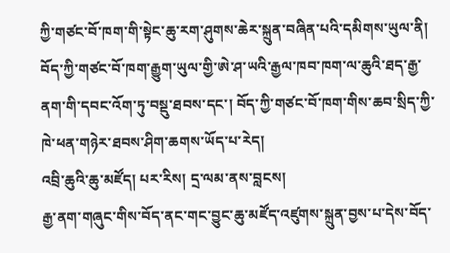ཀྱི་གཙང་བོ་ཁག་གི་སྟེང་ཆུ་རག་ཤུགས་ཆེར་སྐྲུན་བཞིན་པའི་དམིགས་ཡུལ་ནི། བོད་ཀྱི་གཙང་བོ་ཁག་རྒྱུག་ཡུལ་གྱི་ཨེ་ཤ་ཡའི་རྒྱལ་ཁབ་ཁག་ལ་ཆུའི་ཐད་རྒྱ་ནག་གི་དབང་འོག་ཏུ་བསྡུ་ཐབས་དང་། བོད་ཀྱི་གཙང་བོ་ཁག་གིས་ཆབ་སྲིད་ཀྱི་ཁེ་ཕན་གཉེར་ཐབས་ཤིག་ཆགས་ཡོད་པ་རེད།
འབྲི་ཆུའི་ཆུ་མཛོད། པར་རིས། དྲ་ལམ་ནས་བླངས།
རྒྱ་ནག་གཞུང་གིས་བོད་ནང་གང་བྱུང་ཆུ་མཛོད་འཛུགས་སྐྲུན་བྱས་པ་དེས་བོད་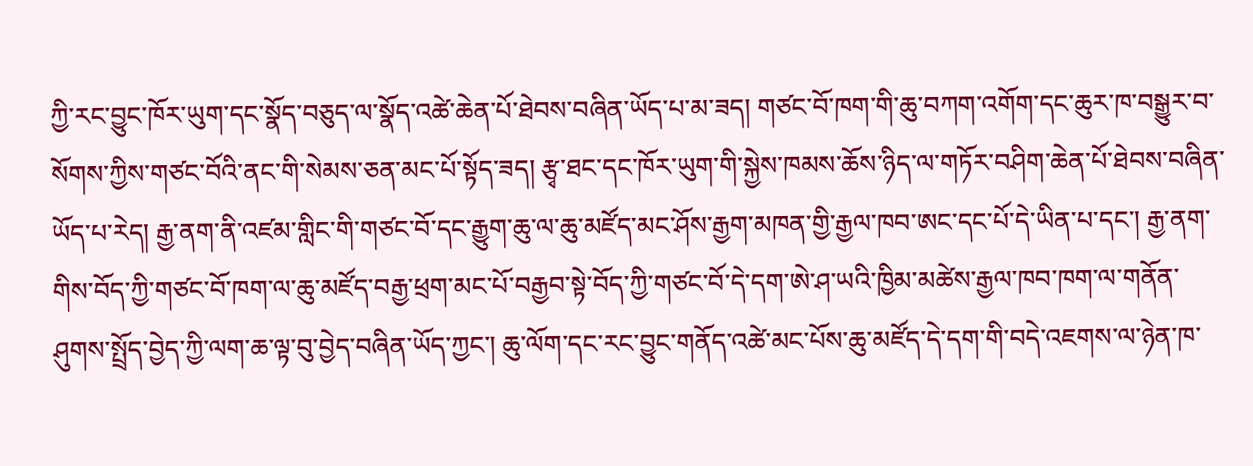ཀྱི་རང་བྱུང་ཁོར་ཡུག་དང་སྣོད་བཅུད་ལ་སྣོད་འཚེ་ཆེན་པོ་ཐེབས་བཞིན་ཡོད་པ་མ་ཟད། གཙང་བོ་ཁག་གི་ཆུ་བཀག་འགོག་དང་ཆུར་ཁ་བསྒྱུར་བ་སོགས་ཀྱིས་གཙང་བོའི་ནང་གི་སེམས་ཅན་མང་པོ་སྟོད་ཟད། རྩྭ་ཐང་དང་ཁོར་ཡུག་གི་སྐྱེས་ཁམས་ཆོས་ཉིད་ལ་གཏོར་བཤིག་ཆེན་པོ་ཐེབས་བཞིན་ཡོད་པ་རེད། རྒྱ་ནག་ནི་འཛམ་གླིང་གི་གཙང་བོ་དང་རྒྱུག་ཆུ་ལ་ཆུ་མཛོད་མང་ཤོས་རྒྱག་མཁན་གྱི་རྒྱལ་ཁབ་ཨང་དང་པོ་དེ་ཡིན་པ་དང་། རྒྱ་ནག་གིས་བོད་ཀྱི་གཙང་བོ་ཁག་ལ་ཆུ་མཛོད་བརྒྱ་ཕྲག་མང་པོ་བརྒྱབ་སྟེ་བོད་ཀྱི་གཙང་བོ་དེ་དག་ཨེ་ཤ་ཡའི་ཁྱིམ་མཚེས་རྒྱལ་ཁབ་ཁག་ལ་གནོན་ཤུགས་སྤྲོད་བྱེད་ཀྱི་ལག་ཆ་ལྟ་བུ་བྱེད་བཞིན་ཡོད་ཀྱང་། ཆུ་ལོག་དང་རང་བྱུང་གནོད་འཚེ་མང་པོས་ཆུ་མཛོད་དེ་དག་གི་བདེ་འཇགས་ལ་ཉེན་ཁ་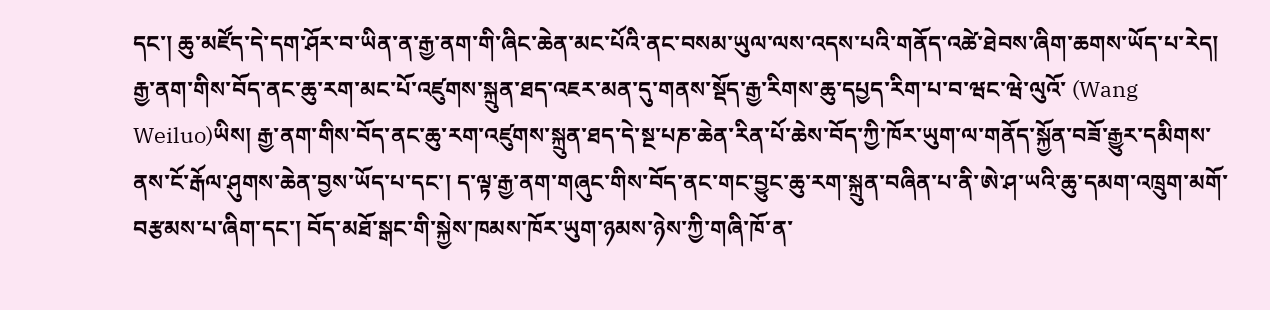དང་། ཆུ་མཛོད་དེ་དག་ཤོར་བ་ཡིན་ན་རྒྱ་ནག་གི་ཞིང་ཆེན་མང་པོའི་ནང་བསམ་ཡུལ་ལས་འདས་པའི་གནོད་འཚེ་ཐེབས་ཞིག་ཆགས་ཡོད་པ་རེད།
རྒྱ་ནག་གིས་བོད་ནང་ཆུ་རག་མང་པོ་འཛུགས་སྐྲུན་ཐད་འཇར་མན་དུ་གནས་སྡོད་རྒྱ་རིགས་ཆུ་དཔྱད་རིག་པ་བ་ཝང་ཝེ་ལུའོ་ (Wang Weiluo)ཡིས། རྒྱ་ནག་གིས་བོད་ནང་ཆུ་རག་འཛུགས་སྐྲུན་ཐད་དེ་སྔ་པཎ་ཆེན་རིན་པོ་ཆེས་བོད་ཀྱི་ཁོར་ཡུག་ལ་གནོད་སྐྱོན་བཟོ་རྒྱུར་དམིགས་ནས་ངོ་རྒོལ་ཤུགས་ཆེན་བྱས་ཡོད་པ་དང་། ད་ལྟ་རྒྱ་ནག་གཞུང་གིས་བོད་ནང་གང་བྱུང་ཆུ་རག་སྐྲུན་བཞིན་པ་ནི་ཨེ་ཤ་ཡའི་ཆུ་དམག་འཁྲུག་མགོ་བརྩམས་པ་ཞིག་དང་། བོད་མཐོ་སྒང་གི་སྐྱེས་ཁམས་ཁོར་ཡུག་ཉམས་ཉེས་ཀྱི་གཞི་ཁོ་ན་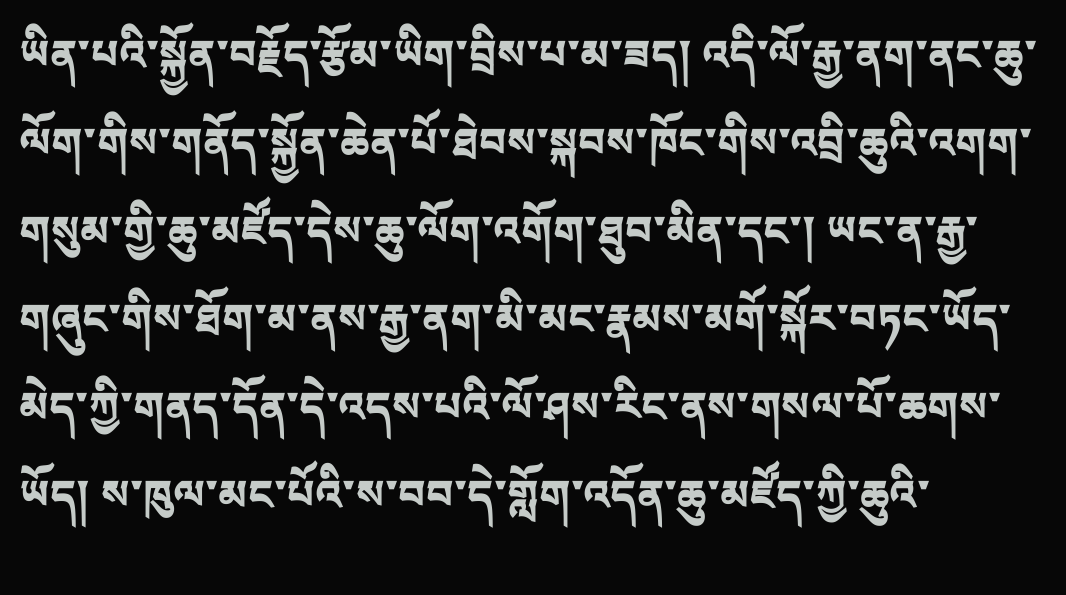ཡིན་པའི་སྐྱོན་བརྗོད་རྩོམ་ཡིག་བྲིས་པ་མ་ཟད། འདི་ལོ་རྒྱ་ནག་ནང་ཆུ་ལོག་གིས་གནོད་སྐྱོན་ཆེན་པོ་ཐེབས་སྐབས་ཁོང་གིས་འབྲི་ཆུའི་འགག་གསུམ་གྱི་ཆུ་མཛོད་དེས་ཆུ་ལོག་འགོག་ཐུབ་མིན་དང་། ཡང་ན་རྒྱ་གཞུང་གིས་ཐོག་མ་ནས་རྒྱ་ནག་མི་མང་རྣམས་མགོ་སྐོར་བཏང་ཡོད་མེད་ཀྱི་གནད་དོན་དེ་འདས་པའི་ལོ་ཤས་རིང་ནས་གསལ་པོ་ཆགས་ཡོད། ས་ཁུལ་མང་པོའི་ས་བབ་དེ་གློག་འདོན་ཆུ་མཛོད་ཀྱི་ཆུའི་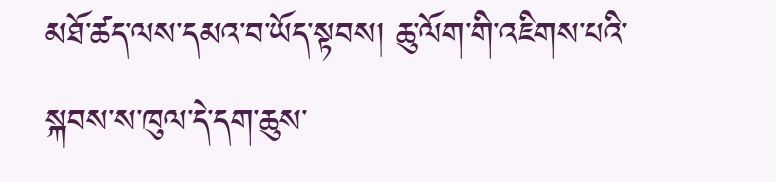མཐོ་ཚད་ལས་དམའ་བ་ཡོད་སྟབས། ཆུ་ལོག་གི་འཇིགས་པའི་སྐབས་ས་ཁུལ་དེ་དག་ཆུས་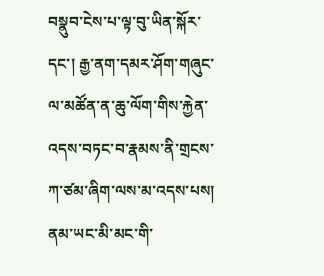བསྣུབ་ངེས་པ་ལྟ་བུ་ཡིན་སྐོར་དང་། རྒྱ་ནག་དམར་ཤོག་གཞུང་ལ་མཚོན་ན་ཆུ་ལོག་གིས་རྐྱེན་འདས་བཏང་བ་རྣམས་ནི་གྲངས་ཀ་ཙམ་ཞིག་ལས་མ་འདས་པས། ནམ་ཡང་མི་མང་གི་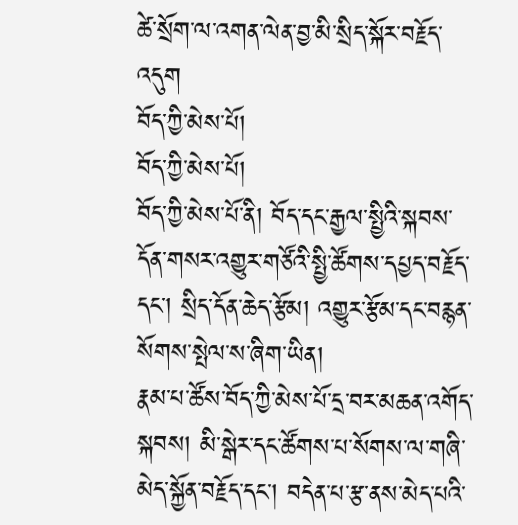ཚེ་སྲོག་ལ་འགན་ལེན་བྱ་མི་སྲིད་སྐོར་བརྗོད་འདུག
བོད་ཀྱི་མེས་པོ།
བོད་ཀྱི་མེས་པོ།
བོད་ཀྱི་མེས་པོ་ནི། བོད་དང་རྒྱལ་སྤྱིའི་སྐབས་དོན་གསར་འགྱུར་གཙོའི་སྤྱི་ཚོགས་དཔྱད་བརྗོད་དང་། སྲིད་དོན་ཆེད་རྩོམ། འགྱུར་རྩོམ་དང་བརྙན་སོགས་སྤེལ་ས་ཞིག་ཡིན།
རྣམ་པ་ཚོས་བོད་ཀྱི་མེས་པོ་དྲ་བར་མཆན་འགོད་སྐབས། མི་སྒེར་དང་ཚོགས་པ་སོགས་ལ་གཞི་མེད་སྐྱོན་བརྗོད་དང་། བདེན་པ་རྩ་ནས་མེད་པའི་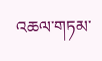འཆལ་གཏམ་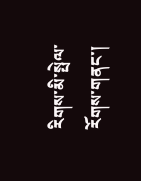རིགས་མི་སྤེལ་རོགས་གནང་།